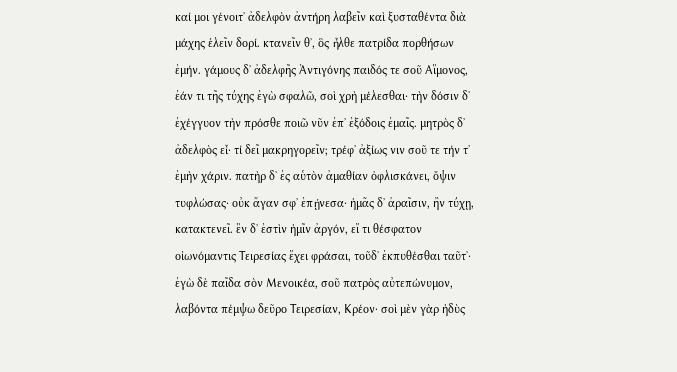καί μοι γένοιτʼ ἀδελφὸν ἀντήρη λαβεῖν καὶ ξυσταθέντα διὰ μάχης ἑλεῖν δορί. κτανεῖν θʼ, ὃς ἦλθε πατρίδα πορθήσων ἐμήν. γάμους δʼ ἀδελφῆς Ἀντιγόνης παιδός τε σοῦ Αἵμονος, ἐάν τι τῆς τύχης ἐγὼ σφαλῶ, σοὶ χρὴ μέλεσθαι· τὴν δόσιν δʼ ἐχέγγυον τὴν πρόσθε ποιῶ νῦν ἐπʼ ἐξόδοις ἐμαῖς. μητρὸς δʼ ἀδελφὸς εἶ· τί δεῖ μακρηγορεῖν; τρέφʼ ἀξίως νιν σοῦ τε τήν τʼ ἐμὴν χάριν. πατὴρ δʼ ἐς αὑτὸν ἀμαθίαν ὀφλισκάνει, ὄψιν τυφλώσας· οὐκ ἄγαν σφʼ ἐπῄνεσα· ἡμᾶς δʼ ἀραῖσιν, ἢν τύχῃ, κατακτενεῖ. ἓν δʼ ἐστὶν ἡμῖν ἀργόν, εἴ τι θέσφατον οἰωνόμαντις Τειρεσίας ἔχει φράσαι, τοῦδʼ ἐκπυθέσθαι ταῦτʼ· ἐγὼ δὲ παῖδα σὸν Μενοικέα, σοῦ πατρὸς αὐτεπώνυμον, λαβόντα πέμψω δεῦρο Τειρεσίαν, Κρέον· σοὶ μὲν γὰρ ἡδὺς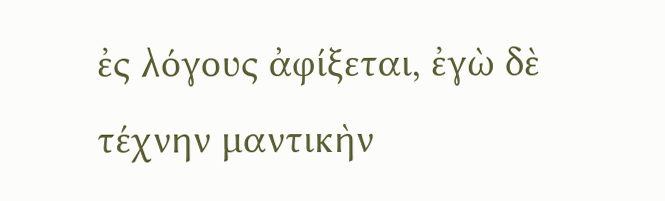ἐς λόγους ἀφίξεται, ἐγὼ δὲ τέχνην μαντικὴν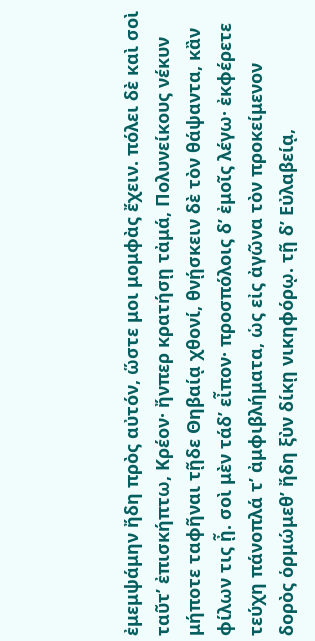ἐμεμψάμην ἤδη πρὸς αὐτόν, ὥστε μοι μομφὰς ἔχειν. πόλει δὲ καὶ σοὶ ταῦτʼ ἐπισκήπτω, Κρέον· ἤνπερ κρατήσῃ τἀμά, Πολυνείκους νέκυν μήποτε ταφῆναι τῇδε Θηβαίᾳ χθονί, θνῄσκειν δὲ τὸν θάψαντα, κἂν φίλων τις ᾖ. σοὶ μὲν τάδʼ εἶπον· προσπόλοις δʼ ἐμοῖς λέγω· ἐκφέρετε τεύχη πάνοπλά τʼ ἀμφιβλήματα, ὡς εἰς ἀγῶνα τὸν προκείμενον δορὸς ὁρμώμεθʼ ἤδη ξὺν δίκῃ νικηφόρῳ. τῇ δʼ Εὐλαβείᾳ,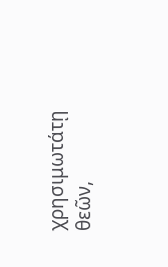χρησιμωτάτῃ θεῶν,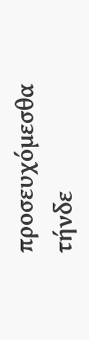προσευχόμεσθα τήνδε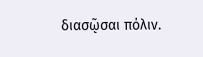διασῷσαι πόλιν.